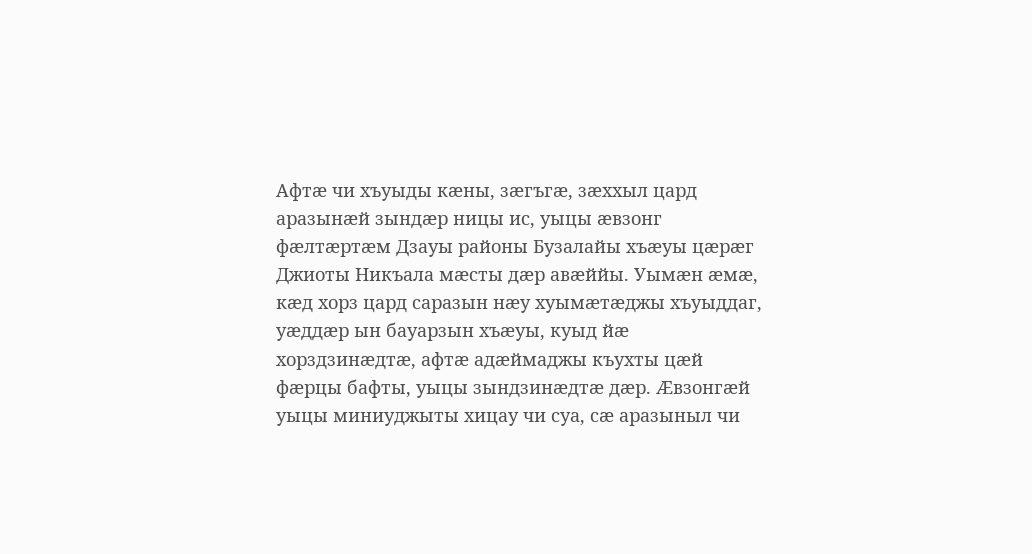Афтæ чи хъуыды кæны, зæгъгæ, зæххыл цард аразынæй зындæр ницы ис, уыцы æвзонг фæлтæртæм Дзауы районы Бузалайы хъæуы цæрæг Джиоты Никъала мæсты дæр авæййы. Уымæн æмæ, кæд хорз цард саразын нæу хуымæтæджы хъуыддаг, уæддæр ын бауарзын хъæуы, куыд йæ хорздзинæдтæ, афтæ адæймаджы къухты цæй фæрцы бафты, уыцы зындзинæдтæ дæр. Æвзонгæй уыцы миниуджыты хицау чи суа, сæ аразыныл чи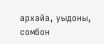архайа, уыдоны, сомбон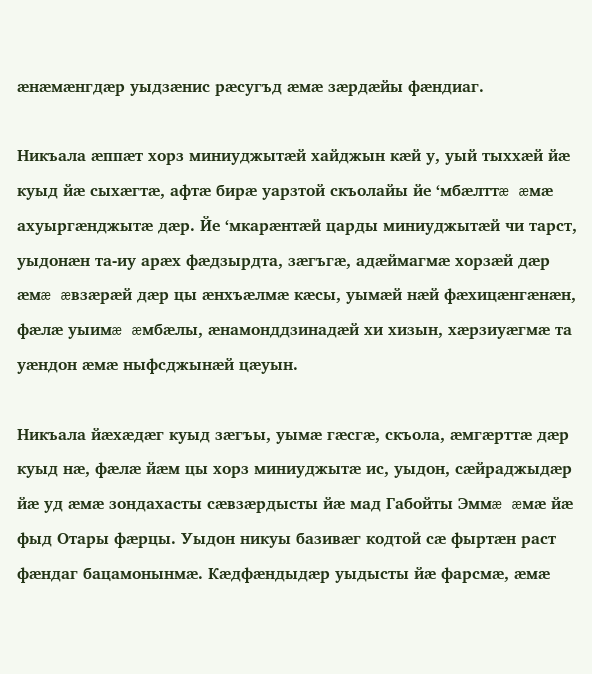æнæмæнгдæр уыдзæнис рæсугъд æмæ зæрдæйы фæндиаг.

Никъала æппæт хорз миниуджытæй хайджын кæй у, уый тыххæй йæ куыд йæ сыхæгтæ, афтæ бирæ уарзтой скъолайы йе ‘мбæлттæ æмæ ахуыргæнджытæ дæр. Йе ‘мкарæнтæй царды миниуджытæй чи тарст, уыдонæн та-иу арæх фæдзырдта, зæгъгæ, адæймагмæ хорзæй дæр æмæ æвзæрæй дæр цы æнхъæлмæ кæсы, уымæй нæй фæхицæнгæнæн, фæлæ уыимæ æмбæлы, æнамонддзинадæй хи хизын, хæрзиуæгмæ та уæндон æмæ ныфсджынæй цæуын.

Никъала йæхæдæг куыд зæгъы, уымæ гæсгæ, скъола, æмгæрттæ дæр куыд нæ, фæлæ йæм цы хорз миниуджытæ ис, уыдон, сæйраджыдæр йæ уд æмæ зондахасты сæвзæрдысты йæ мад Габойты Эммæ æмæ йæ фыд Отары фæрцы. Уыдон никуы базивæг кодтой сæ фыртæн раст фæндаг бацамонынмæ. Кæдфæндыдæр уыдысты йæ фарсмæ, æмæ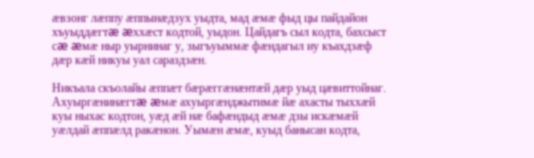æвзонг лæппу æппынæдзух уыдта, мад æмæ фыд цы пайдайон хъуыддæгтæ æххæст кодтой, уыдон. Цайдагъ сыл кодта, бахсыст сæ æмæ ныр уырнинаг у, зыгъуыммæ фæндагыл иу къахдзæф дæр кæй никуы уал сараздзæн.

Никъала скъолайы æппæт бæрæггæнæнтæй дæр уыд цæвиттойнаг. Ахуыргæнинæгтæ æмæ ахуыргæнджытимæ йæ ахасты тыххæй куы ныхас кодтон, уæд æй нæ бафæндыд æмæ дзы искæмæй уæлдай æппæлд ракæнон. Уымæн æмæ, куыд банысан кодта,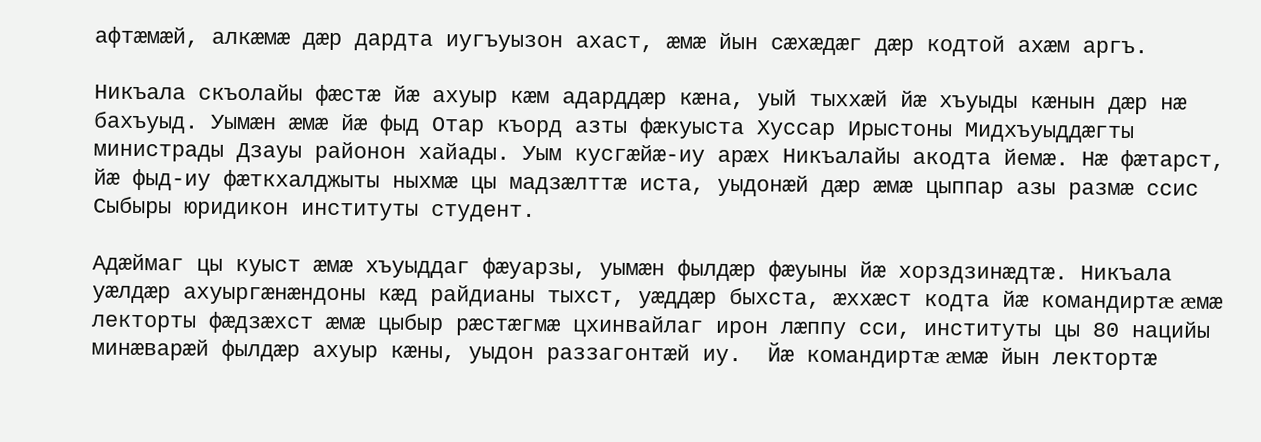афтæмæй, алкæмæ дæр дардта иугъуызон ахаст, æмæ йын сæхæдæг дæр кодтой ахæм аргъ.

Никъала скъолайы фæстæ йæ ахуыр кæм адарддæр кæна, уый тыххæй йæ хъуыды кæнын дæр нæ бахъуыд. Уымæн æмæ йæ фыд Отар къорд азты фæкуыста Хуссар Ирыстоны Мидхъуыддæгты министрады Дзауы районон хайады. Уым кусгæйæ-иу арæх Никъалайы акодта йемæ. Нæ фæтарст, йæ фыд-иу фæткхалджыты ныхмæ цы мадзæлттæ иста, уыдонæй дæр æмæ цыппар азы размæ ссис Сыбыры юридикон институты студент.

Адæймаг цы куыст æмæ хъуыддаг фæуарзы, уымæн фылдæр фæуыны йæ хорздзинæдтæ. Никъала уæлдæр ахуыргæнæндоны кæд райдианы тыхст, уæддæр быхста, æххæст кодта йæ командиртæ æмæ лекторты фæдзæхст æмæ цыбыр рæстæгмæ цхинвайлаг ирон лæппу сси, институты цы 80 нацийы минæварæй фылдæр ахуыр кæны, уыдон раззагонтæй иу.  Йæ командиртæ æмæ йын лектортæ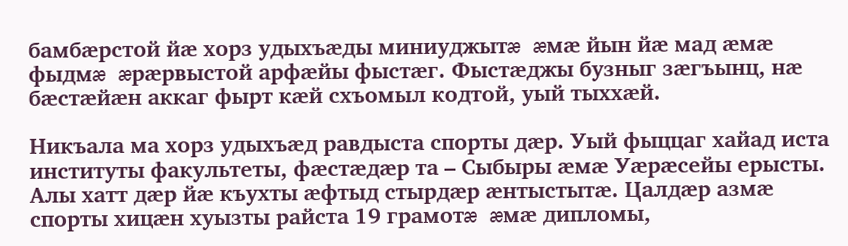бамбæрстой йæ хорз удыхъæды миниуджытæ æмæ йын йæ мад æмæ фыдмæ æрæрвыстой арфæйы фыстæг. Фыстæджы бузныг зæгъынц, нæ бæстæйæн аккаг фырт кæй схъомыл кодтой, уый тыххæй.

Никъала ма хорз удыхъæд равдыста спорты дæр. Уый фыццаг хайад иста институты факультеты, фæстæдæр та – Сыбыры æмæ Уæрæсейы ерысты. Алы хатт дæр йæ къухты æфтыд стырдæр æнтыстытæ. Цалдæр азмæ спорты хицæн хуызты райста 19 грамотæ æмæ дипломы,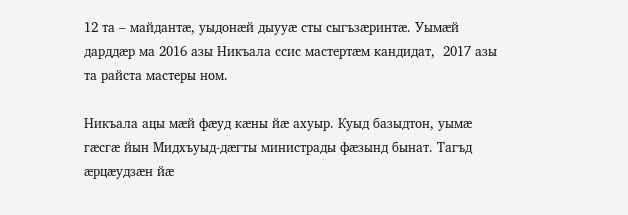12 та – майдантæ, уыдонæй дыууæ сты сыгъзæринтæ. Уымæй дарддæр ма 2016 азы Никъала ссис мастертæм кандидат,  2017 азы та райста мастеры ном.

Никъала ацы мæй фæуд кæны йæ ахуыр. Куыд базыдтон, уымæ гæсгæ йын Мидхъуыд-дæгты министрады фæзынд бынат. Тагъд æрцæудзæн йæ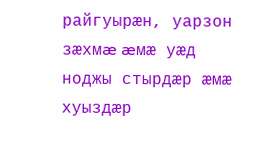райгуырæн, уарзон зæхмæ æмæ уæд ноджы стырдæр æмæ хуыздæр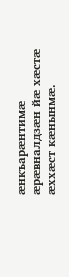æнкъарæнтимæ æрæвналдзæн йæ хæстæ æххæст кæнынмæ.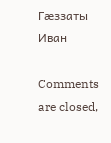Гæззаты Иван

Comments are closed,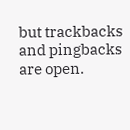but trackbacks and pingbacks are open.